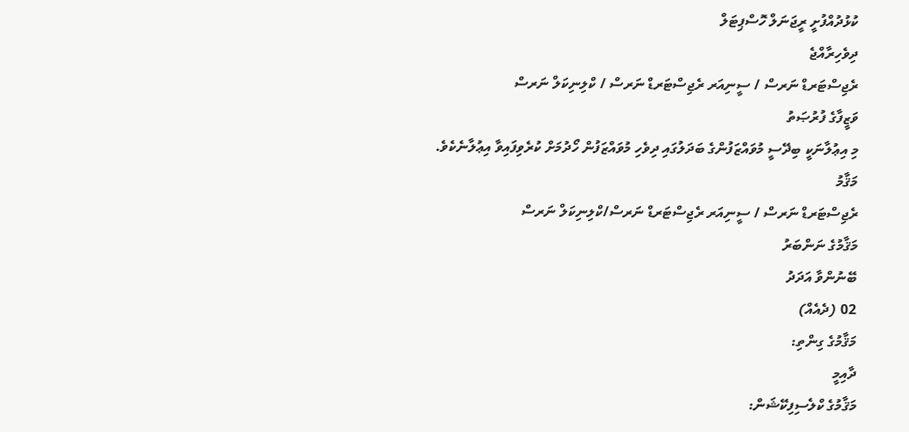ކުޅުދުއްފުށީ ރީޖަނަލް ހޮސްޕިޓަލް
ދިވެހިރާއްޖެ
ރެޖިސްޓަރޑް ނަރސް / ސީނިއަރ ރެޖިސްޓަރޑް ނަރސް / ކްލިނިކަލް ނަރސް
ވަޒީފާގެ ފުރުޞަތު
މި އިޢުލާނަކީ ބިދޭސީ މުވައްޒަފުންގެ ބަދަލުގައި ދިވެހި މުވައްޒަފުން ހޯދުމަށް ކުރެވިފައިވާ އިޢުލާނެކެވެ.
މަޤާމު
ރެޖިސްޓަރޑް ނަރސް / ސީނިއަރ ރެޖިސްޓަރޑް ނަރސް/ކްލިނިކަލް ނަރސް
މަޤާމުގެ ނަންބަރު
ބޭނުންވާ އަދަދު
02 (ދެއެއް)
މަޤާމުގެ ގިންތި:
ދާއިމީ
މަޤާމުގެ ކްލެސިފިކޭޝަން: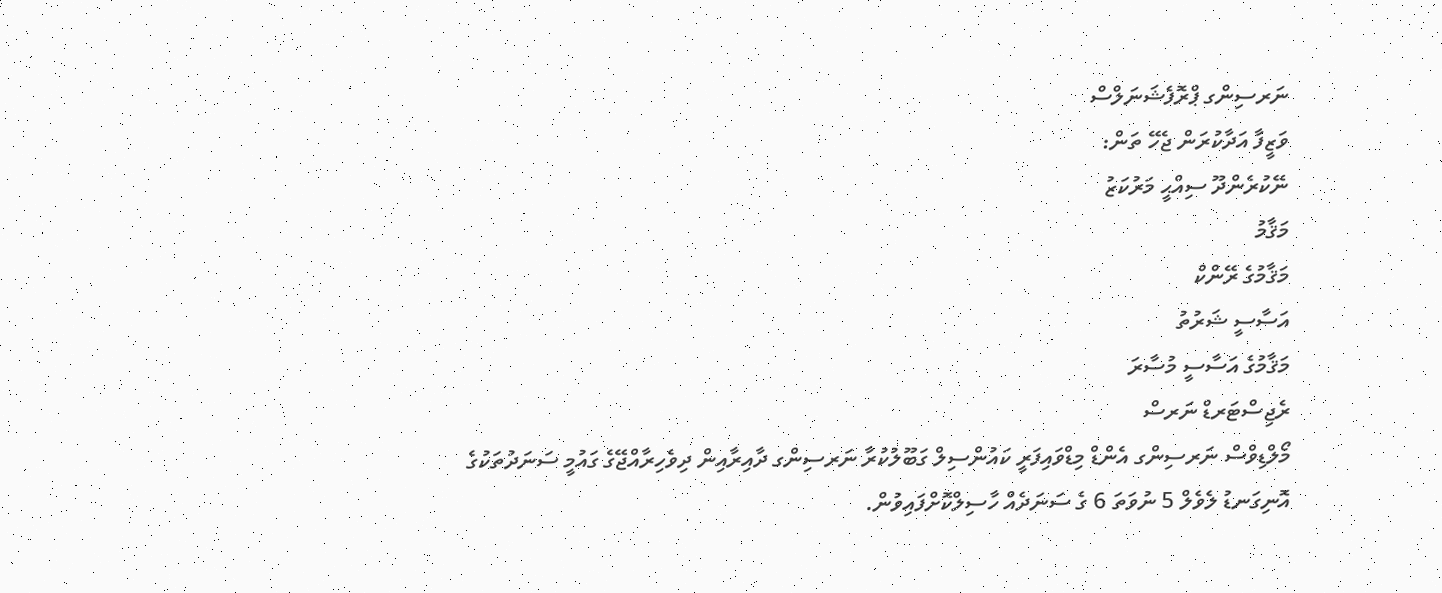ނަރސިންގ ޕްރޮފެޝަނަލްސް
ވަޒީފާ އަދާކުރަން ޖެހޭ ތަން:
ނޭކުރެންދޫ ސިއްޙީ މަރުކަޒު
މަޤާމު
މަޤާމުގެ ރޭންކް
އަސާސީ ޝަރުތު
މަޤާމުގެ އަސާސީ މުސާރަ
ރެޖިސްޓަރޑް ނަރސް
މޯލްޑިވްސް ނަރސިންގ އެންޑް މިޑްވައިފަރީ ކައުންސިލް ގަބޫލުކުރާ ނަރސިންގ ދާއިރާއިން ދިވެހިރާއްޖޭގެ ގައުމީ ސަނަދުތަކުގެ އޮނިގަނޑު ލެވެލް 5 ނުވަތަ 6 ގެ ސަނަދެއް ހާސިލްކޮށްފައިވުން.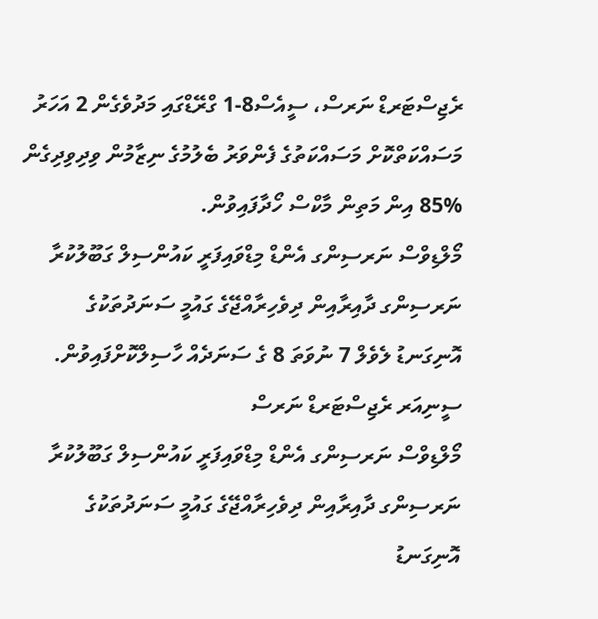ރެޖިސްޓަރޑް ނަރސް، ސީއެސް8-1 ގްރޭޑްގައި މަދުވެގެން 2 އަހަރު މަސައްކަތްކޮށް މަސައްކަތުގެ ފެންވަރު ބެލުމުގެ ނިޒާމުން ވިދިވިދިގެން %85 އިން މަތިން މާކްސް ހޯދާފައިވުން.
މޯލްޑިވްސް ނަރސިންގ އެންޑް މިޑްވައިފަރީ ކައުންސިލް ގަބޫލުކުރާ ނަރސިންގ ދާއިރާއިން ދިވެހިރާއްޖޭގެ ގައުމީ ސަނަދުތަކުގެ އޮނިގަނޑު ލެވެލް 7 ނުވަތަ 8 ގެ ސަނަދެއް ހާސިލްކޮށްފައިވުން.
ސީނިއަރ ރެޖިސްޓަރޑް ނަރސް
މޯލްޑިވްސް ނަރސިންގ އެންޑް މިޑްވައިފަރީ ކައުންސިލް ގަބޫލުކުރާ ނަރސިންގ ދާއިރާއިން ދިވެހިރާއްޖޭގެ ގައުމީ ސަނަދުތަކުގެ އޮނިގަނޑު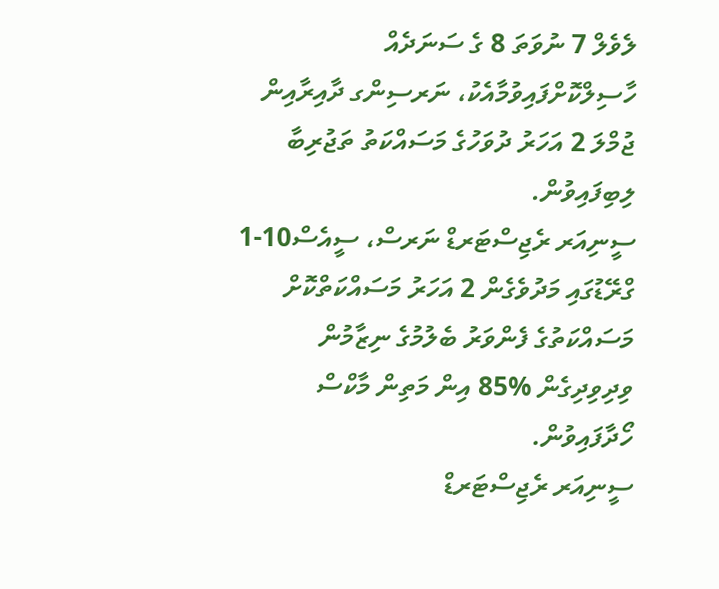ލެވެލް 7 ނުވަތަ 8 ގެ ސަނަދެއް ހާސިލްކޮށްފައިވުމާއެކު، ނަރސިންގ ދާއިރާއިން ޖުމްލަ 2 އަހަރު ދުވަހުގެ މަސައްކަތު ތަޖުރިބާ ލިބިފައިވުން.
ސީނިއަރ ރެޖިސްޓަރޑް ނަރސް، ސީއެސް10-1 ގްރޭޑުގައި މަދުވެގެން 2 އަހަރު މަސައްކަތްކޮށް މަސައްކަތުގެ ފެންވަރު ބެލުމުގެ ނިޒާމުން ވިދިވިދިގެން %85 އިން މަތިން މާކްސް ހޯދާފައިވުން.
ސީނިއަރ ރެޖިސްޓަރޑް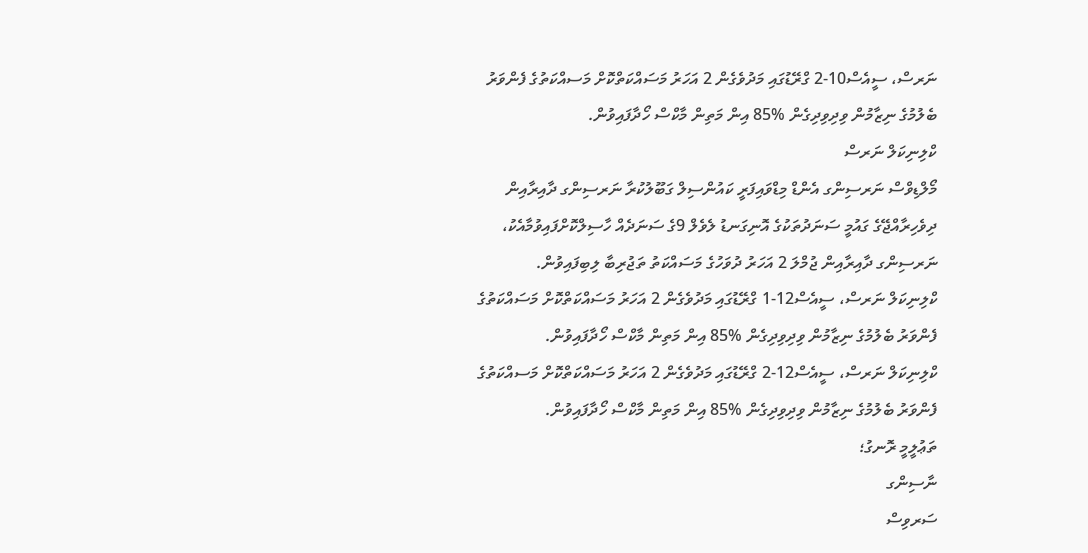ނަރސް، ސީއެސް10-2 ގްރޭޑުގައި މަދުވެގެން 2 އަހަރު މަސައްކަތްކޮށް މަސއްކަތުގެ ފެންވަރު ބެލުމުގެ ނިޒާމުން ވިދިވިދިގެން %85 އިން މަތިން މާކްސް ހޯދާފައިވުން.
ކްލިނިކަލް ނަރސް
މޯލްޑިވްސް ނަރސިންގ އެންޑް މިޑްވައިފަރީ ކައުންސިލް ގަބޫލުކުރާ ނަރސިންގ ދާއިރާއިން ދިވެހިރާއްޖޭގެ ގައުމީ ސަނަދުތަކުގެ އޮނިގަނޑު ލެވެލް 9ގެ ސަނަދެއް ހާސިލްކޮށްފައިވުމާއެކު، ނަރސިންގ ދާއިރާއިން ޖުމްލަ 2 އަހަރު ދުވަހުގެ މަސައްކަތު ތަޖުރިބާ ލިބިފައިވުން.
ކްލިނިކަލް ނަރސް، ސީއެސް12-1 ގްރޭޑުގައި މަދުވެގެން 2 އަހަރު މަސައްކަތްކޮށް މަސައްކަތުގެ ފެންވަރު ބެލުމުގެ ނިޒާމުން ވިދިވިދިގެން %85 އިން މަތިން މާކްސް ހޯދާފައިވުން.
ކްލިނިކަލް ނަރސް، ސީއެސް12-2 ގްރޭޑުގައި މަދުވެގެން 2 އަހަރު މަސައްކަތްކޮށް މަސއްކަތުގެ ފެންވަރު ބެލުމުގެ ނިޒާމުން ވިދިވިދިގެން %85 އިން މަތިން މާކްސް ހޯދާފައިވުން.
ތަޢުލީމީ ރޮނގު؛
ނާސިންގ
ސަރވިސް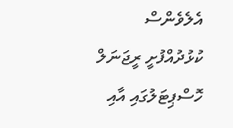އެލެވެންސް
ކުޅުދުއްފުށީ ރީޖަނަލް ހޮސްޕިޓަލުގައި އާއި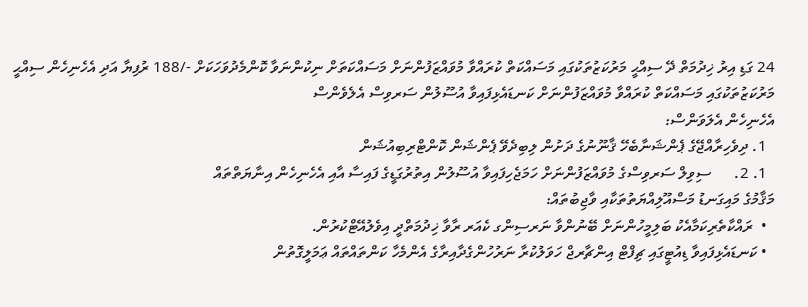24 ގަޑި އިރު ޚިދުމަތް ދޭ ސިއްޙީ މަރުކަޒުތަކުގައި މަސައްކަތް ކުރައްވާ މުވައްޒަފުންނަށް މަސައްކަތަށް ނިކުންނަވާ ކޮންމެދުވަހަކަށް -/188 ރުފިޔާ އަދި އެހެނިހެން ސިއްޙީ މަރުކަޒުތަކުގައި މަސައްކަތް ކުރައްވާ މުވައްޒަފުންނަށް ކަނޑައެޅިފައިވާ އުސޫލުން ސަރވިސް އެލެވެންސް
އެހެނިހެން އެލަވަންސް:
  1. ދިވެހިރާއްޖޭގެ ޕެންޝަނާބެހޭ ޤާނޫނުގެ ދަށުން ލިބިދެވޭ ޕެންޝަން ކޮންޓްރިބިއުޝަން
  1. 2.      ސިވިލް ސަރވިސްގެ މުވައްޒަފުންނަށް ހަމަޖެހިފައިވާ އުސޫލުން އިތުރުގަޑީގެ ފައިސާ އާއި އެހެނިހެން އިނާޔަތްތައް
މަޤާމުގެ މައިގަނޑު މަސްއޫލިއްޔަތުތަކާއި ވާޖިބުތައް:
  •  ރައްކާތެރިކަމާއެކު ބަލިމީހުންނަށް ބޭނުންވާ ނަރސިންގ ކެއަރ ރާވާ ޚިދުމަތްދީ އިވެލުއޭޓްކުރުން.
  • ކަނޑައެޅިފައިވާ ޑިއުޓީގައި ޗިފްޓް އިންޗާރޖް ހަވަލުކުރާ ނަރުހުންގެދާއިރާގެ އެންމެހާ ކަންތައްތައް ޢަމަލީގޮތުން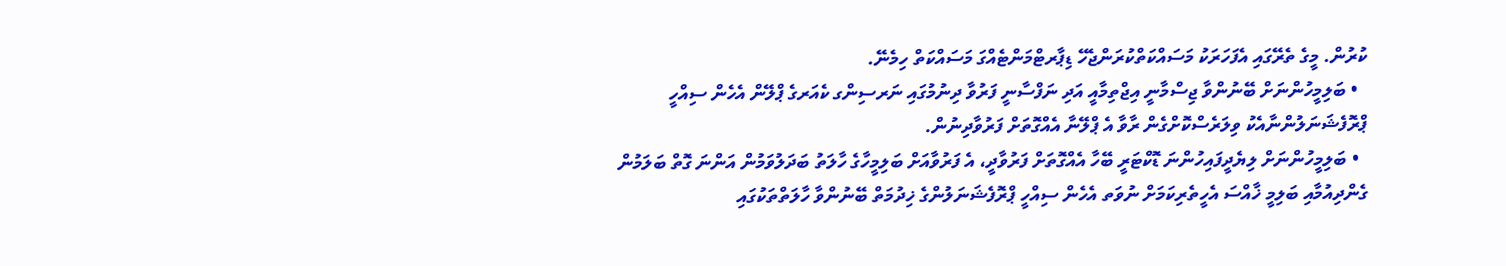ކުރުން. މީގެ ތެރޭގައި އެފަހަރަކު މަސައްކަތްކުރަންޖެހޭ ޑިޕާރޓްމަންޓެއްގަ މަސައްކަތް ހިމެނޭ.
  • ބަލިމީހުންނަށް ބޭނުންވާ ޖިސްމާނީ އިޖްތިމާއީ އަދި ނަފްސާނީ ފަރުވާ ދިނުމުގައި ނަރސިންގ ކެއަރގެ ޕްލޭން އެހެން ސިއްހީ ޕްރޮފެޝަނަލުންނާއެކު ވިލަރެސްކޮށްގެން ރާވާ އެ ޕްލޭނާ އެއްގޮތަށް ފަރުވާދިނުން.
  • ބަލިމީހުންނަށް ލިޔެދީފައިހުންނަ ޑޮކްޓަރީ ބޭހާ އެއްގޮތަށް ފަރުވާދީ، އެ ފަރުވާއަށް ބަލިމީހާގެ ހާލަތު ބަދަލުވަމުން އަންނަ ގޮތް ބަލަމުން ގެންދިއުމާއި ބަލިމީ ޚާއްސަ އެހީތެރިކަމަށް ނުވަތ އެހެން ސިއްހީ ޕްރޮފެޝަނަލުންގެ ޚިދުމަތް ބޭނުންވާ ހާލަތްތަކުގައި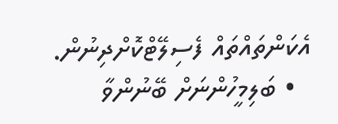އެކަންތައްތައް ފެސިލޭޓްކޮށްދިނުން.
  • ބަލިމީހުންނަށް ބޭނުންވާ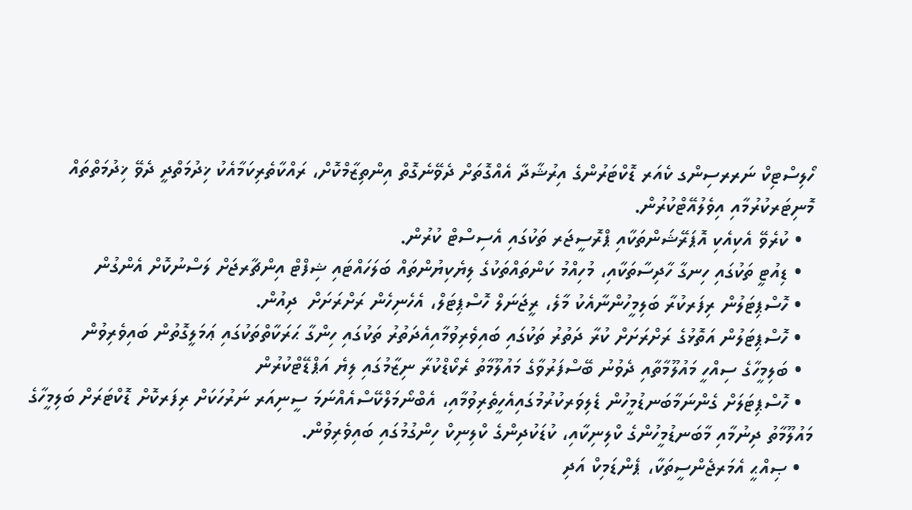ހޯލިސްޓިކް ނަރރސިންގ ކެއަރ ޑޮކްޓަރުންގެ އިރުޝާދާ އެއްގޮތަށް ދެވޭނެގޮތް އިންތިޒާމްކޮށް، ރައްކާތެރިކަމާއެކު ޚިދުމަތްދީ ދެވޭ ޚިދުމަތްތައް މޮނިޓަރކުރުމާއި އިވެލުއޭޓްކުރުން.
  • ކުރެވޭ އެކިއެކި އޮޕަރޭޝަންތަކާއި ޕްރޮސީޖަރ ތަކުގައި އެސިސްޓް ކުރުން.
  • ޑިއުޓީ ތަކުގައި ހިނގާ ހާދިސާތަކާއި، މުހިއްމު ކަންތައްތަކުގެ ލިޔެކިޔުންތައް ބަލަހައްޓައި ޝިފްޓް އިންޗާރޖަށް ލަސްނުކޮށް އެންގުން
  • ހޮސްޕިޓަލުން ރިފަރކުރާ ބަލިމީހުންނާއެކު މާލެ، ރީޖަނަލް ހޮސްޕިޓަލް، އެހެނިހެން ރަށްރަށަށް  ދިއުން.
  • ހޮސްޕިޓަލުން އަތޮޅުގެ ރަށްރަށަށް ކުރާ ދަތުރު ތަކުގައި ބައިވެރިވުމާއިއެދަތުރު ތަކުގައި ހިންގާ ޙަރަކާތްތަކުގައި ޢަމަލީގޮތުން ބައިވެރިވުން
  • ބަލިމީހާގެ ސިއްހީ މައުލޫމާތާއި ދެވުނު ބޭސްފަރުވާގެ މައުލޫމާތު ރެކޯޑްކުރާ ނިޒާމުގައި ލިޔެ އަޕްޑޭޓްކުރުން
  • ހޮސްޕިޓަލަށް ގެންނަމާބަނޑުމީހުން ޑެލިވަރކުރުމުގައިއެހީތެރިވުމާއި، އެބްނޯމަލްކޭސްއެއްނަމަ ސީނިއަރ ނަރުހަކަށް ރިފަރކޮށް ޑޮކްޓަރަށް ބަލިމީހާގެ މައުލޫމާތު ދިނުމާއި މާބަނޑުމީހުންގެ ކްލިނިކާއި، ކުޑަކުދިންގެ ކްލިނިކް ހިންގުމުގައި ބައިވެރިވުން.
  • ޞިއްޙީ އެމަރޖެންސީތަކާ، ޕެންޑަމިކް އަދި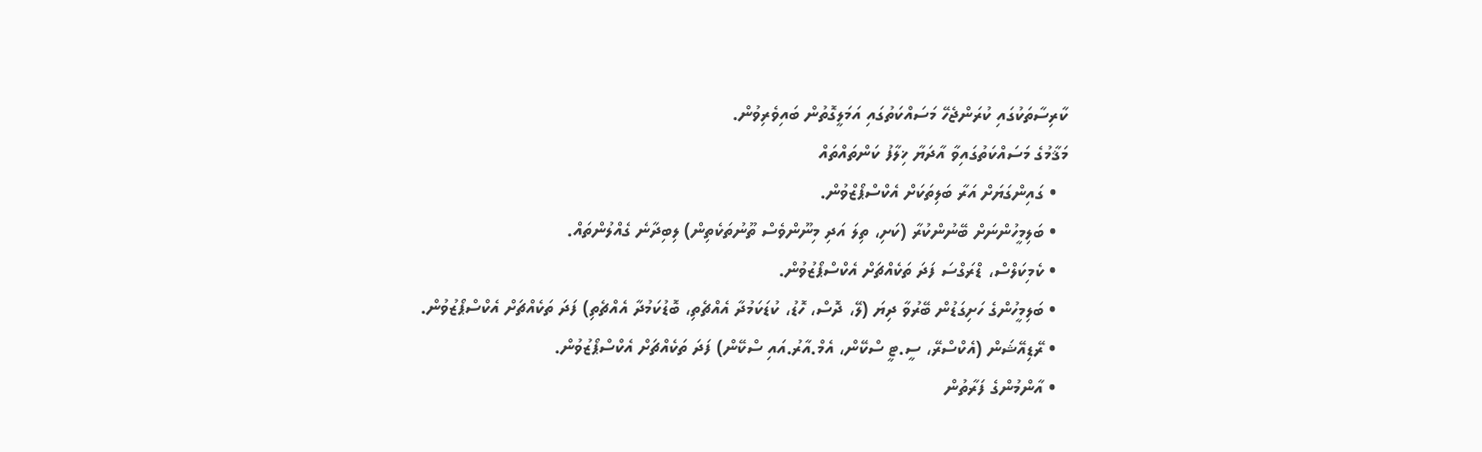ކާރިސާތަކުގައި ކުރަންޖެހޭ މަސައްކަތުގައި އަމަލީގޮތުން ބައިވެރިވުން.
މަޤާމުގެ މަސައްކަތުގައިވާ އާދަޔާ ޚިލާފު ކަންތައްތައް
  • ގައިންގަޔަށް އަރާ ބަލިތަކަށް އެކްސްޕޯޒްވުން.
  • ބަލިމީހުންނަށް ބޭނުންކުރާ (ކަށި، ތިލަ އަދި މިނޫންވެސް ތޫނުތަކެތިން) ލިބިދާނެ ގެއްލުންތައް.
  • ކެމިކަލްސް، ޑްރަގްސަ ފަދަ ތަކެއްޗަށް އެކްސްޕޯޒުވުން.
  • ބަލިމީހުންގެ ހަށިގަޑުން ބޭރުވާ ދިޔަ (ލޭ، ދޮސް، ހޮޑު، ކުޑަކަމުދާ އެއްޗެތި، ބޮޑުކަމުދާ އެއްޗެތި) ފަދަ ތަކެއްޗަށް އެކްސްޕޯޒުވުން.
  • ރޭޑިއޭޝަން (އެކްސްރޭ، ސީ.ޓީ ސްކޭން، އެމް.އާރު.އައި ސްކޭން) ފަދަ ތަކެއްޗަށް އެކްސްޕޯޒުވުން.
  • އާންމުންގެ ފަރާތުން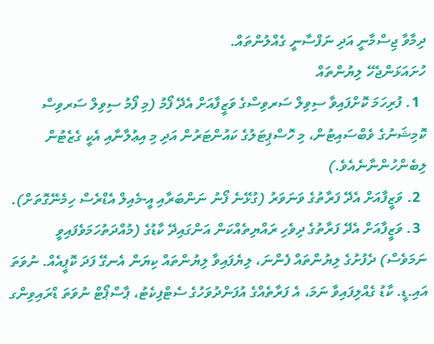ދިމާވާ ޖިސްމާނީ އަދި ނަފްސާނީ ގެއްލުންތައް.
ހުށައަޅަންޖެހޭ ލިޔުންތައް
  1. ފުރިހަމަ ކޮށްފައިވާ ސިވިލް ސަރވިސްގެ ވަޒީފާއަށް އެދޭ ފޯމު (މި ފޯމު ސިވިލް ސަރވިސް ކޮމިޝަނުގެ ވެބްސައިޓުން، މި ހޮސްޕިޓަލުގެ ކައުންޓަރުން އަދި މި އިޢުލާނާއި އެކީ ގެޒެޓުން ލިބެންހުންނާނެއެވެ.)
  2. ވަޒީފާއަށް އެދޭ ފަރާތުގެ ވަނަވަރު (ގުޅޭނެ ފޯނު ނަންބަރާއި އީ-މެއިލް އެޑްރެސް ހިމެނޭގޮތަށް).
  3. ވަޒީފާއަށް އެދޭ ފަރާތުގެ ދިވެހި ރައްޔިތެއްކަން އަންގައިދޭ ކާޑުގެ (މުއްދަތުހަމަވެފައިވީ ނަމަވެސް) ދެފުށުގެ ލިޔުންތައް ފެންނަ، ލިޔެފައިވާ ލިޔުންތައް ކިޔަން އެނގޭ ފަދަ ކޮޕީއެއް. ނުވަތަ އައި.ޑީ. ކާޑު ގެއްލިފައިވާ ނަމަ، އެ ފަރާތެއްގެ އުފަންދުވަހުގެ ސެޓްފިކެޓު، ޕާސްޕޯޓް ނުވަތަ ޑްރައިވިންގ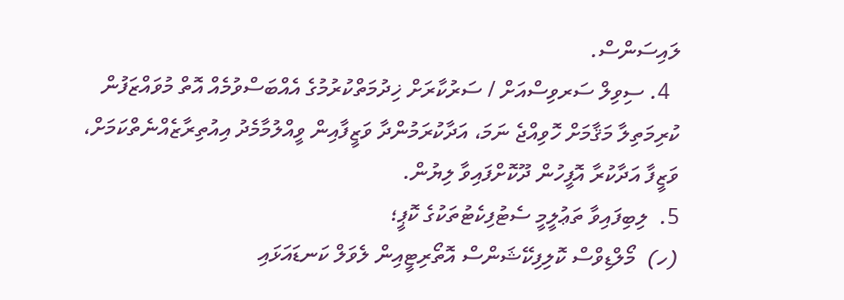ލައިސަންސް.
  4. ސިވިލް ސަރވިސްއަށް / ސަރުކާރަށް ޚިދުމަތްކުރުމުގެ އެއްބަސްވުމެއް އޮތް މުވައްޒަފުން ކުރިމަތިލާ މަޤާމަށް ހޮވިއްޖެ ނަމަ، އަދާކުރަމުންދާ ވަޒީފާއިން ވީއްލުމާމެދު އިއުތިރާޒެއްނެތްކަމަށް، ވަޒީފާ އަދާކުރާ އޮފީހުން ދޫކޮށްފައިވާ ލިޔުން.
5.  ލިބިފައިވާ ތަޢުލީމީ ސެޓުފިކެޓުތަކުގެ ކޮޕީ؛
(ހ)  މޯލްޑިވްސް ކޮލިފިކޭޝަންސް އޮތޯރިޓީއިން ލެވަލް ކަނޑައަޅައި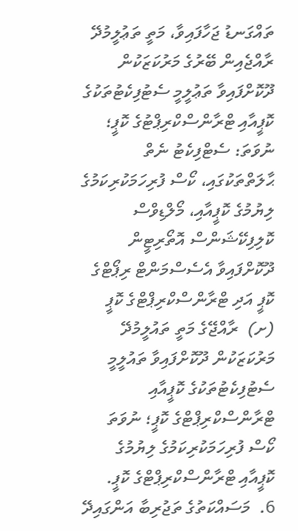ތައްގަނޑު ޖަހާފައިވާ، މަތީ ތަޢުލީމުދޭ ރާއްޖެއިން ބޭރުގެ މަރުކަޒަކުން ދޫކޮށްފައިވާ ތަޢުލީމީ ސެޓުފިކެޓުތަކުގެ ކޮޕީއާއި ޓްރާންސްކްރިޕްޓުގެ ކޮޕީ؛ ނުވަތަ: ސެޓްފިކެޓު ނެތް ޙާލަތްތަކުގައި، ކޯސް ފުރިހަމަކުރިކަމުގެ ލިޔުމުގެ ކޮޕީއާއި، މޯލްޑިވްސް ކޮލިފިކޭޝަންސް އޮތޯރިޓީން ދޫކޮށްފައިވާ އެސެސްމަންޓް ރިޕޯޓްގެ ކޮޕީ އަދި ޓްރާންސްކްރިޕްޓްގެ ކޮޕީ
(ށ)  ރާއްޖޭގެ މަތީ ތައުލީމުދޭ މަރުކަޒަކުން ދޫކޮށްފައިވާ ތައުލީމީ ސެޓުފިކެޓުތަކުގެ ކޮޕީއާއި ޓްރާންސްކްރިޕްޓްގެ ކޮޕީ؛ ނުވަތަ ކޯސް ފުރިހަމަކުރިކަމުގެ ލިޔުމުގެ ކޮޕީއާއި ޓްރާންސްކްރިޕްޓްގެ ކޮޕީ.
6.  މަސައްކަތުގެ ތަޖުރިބާ އަންގައިދޭ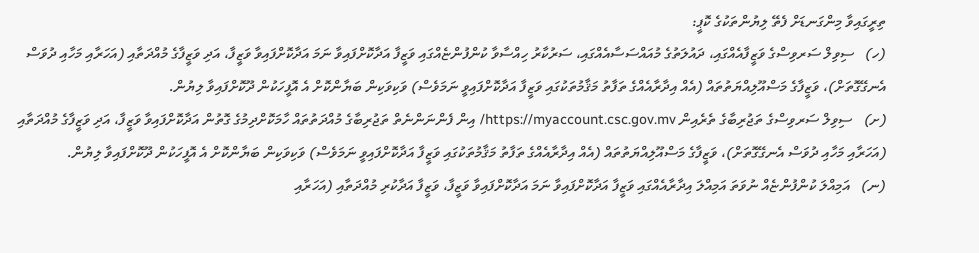ތިރީގައިވާ މިންގަނޑަށް ފެތޭ ލިޔުންތަކުގެ ކޮޕީ:
(ހ)   ސިވިލް ސަރވިސްގެ ވަޒީފާއެއްގައި، ދައުލަތުގެ މުއައްސަސާއެއްގައި، ސަރުކާރު ހިއްސާވާ ކުންފުންޏެއްގައި ވަޒީފާ އަދާކޮށްފައިވާ ނަމަ އަދާކޮށްފައިވާ ވަޒީފާ، އަދި ވަޒީފާގެ މުއްދަތާއި (އަހަރާއި މަހާއި ދުވަސް އެނގޭގޮތަށް)، ވަޒީފާގެ މަސްއޫލިއްޔަތުތައް (އެއް އިދާރާއެއްގެ ތަފާތު މަޤާމުތަކުގައި ވަޒީފާ އަދާކޮށްފައިވީ ނަމަވެސް) ވަކިވަކިން ބަޔާންކޮށް އެ އޮފީހަކުން ދޫކޮށްފައިވާ ލިޔުން.
(ށ)   ސިވިލް ސަރވިސްގެ ތަޖުރިބާގެ ތެރެއިން https://myaccount.csc.gov.mv/ އިން ފެންނަންނެތް ތަޖުރިބާގެ މުއްދަތުތައް ހާމަކޮށްދިމުގެ ގޮތުން އަދާކޮށްފައިވާ ވަޒީފާ، އަދި ވަޒީފާގެ މުއްދަތާއި (އަހަރާއި މަހާއި ދުވަސް އެނގޭގޮތަށް)، ވަޒީފާގެ މަސްއޫލިއްޔަތުތައް (އެއް އިދާރާއެއްގެ ތަފާތު މަޤާމުތަކުގައި ވަޒީފާ އަދާކޮށްފައިވީ ނަމަވެސް) ވަކިވަކިން ބަޔާންކޮށް އެ އޮފީހަކުން ދޫކޮށްފައިވާ ލިޔުން.
(ނ)   އަމިއްލަ ކުންފުންޏެއް ނުވަތަ އަމިއްލަ އިދާރާއެއްގައި ވަޒީފާ އަދާކޮށްފައިވާ ނަމަ އަދާކޮށްފައިވާ ވަޒީފާ، ވަޒީފާ އަދާކުރި މުއްދަތާއި (އަހަރާއި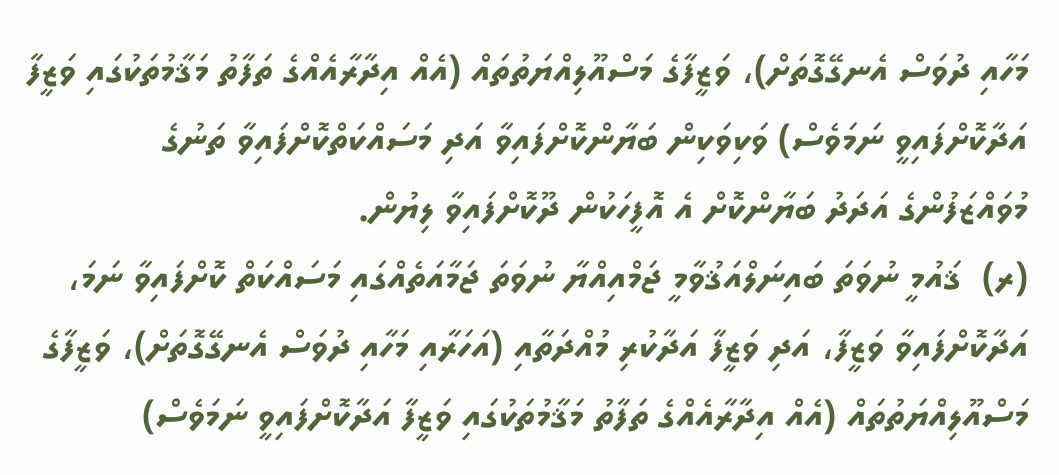މަހާއި ދުވަސް އެނގޭގޮތަށް)، ވަޒީފާގެ މަސްއޫލިއްޔަތުތައް (އެއް އިދާރާއެއްގެ ތަފާތު މަޤާމުތަކުގައި ވަޒީފާ އަދާކޮށްފައިވީ ނަމަވެސް) ވަކިވަކިން ބަޔާންކޮށްފައިވާ އަދި މަސައްކަތްކޮށްފައިވާ ތަނުގެ މުވައްޒަފުންގެ އަދަދު ބަޔާންކޮށް އެ އޮފީހަކުން ދޫކޮށްފައިވާ ލިޔުން.
(ރ)  ޤައުމީ ނުވަތަ ބައިނަލްއަޤުވާމީ ޖަމްއިއްޔާ ނުވަތަ ޖަމާއަތެއްގައި މަސައްކަތް ކޮށްފައިވާ ނަމަ، އަދާކޮށްފައިވާ ވަޒީފާ، އަދި ވަޒީފާ އަދާކުރި މުއްދަތާއި (އަހަރާއި މަހާއި ދުވަސް އެނގޭގޮތަށް)، ވަޒީފާގެ މަސްއޫލިއްޔަތުތައް (އެއް އިދާރާއެއްގެ ތަފާތު މަޤާމުތަކުގައި ވަޒީފާ އަދާކޮށްފައިވީ ނަމަވެސް)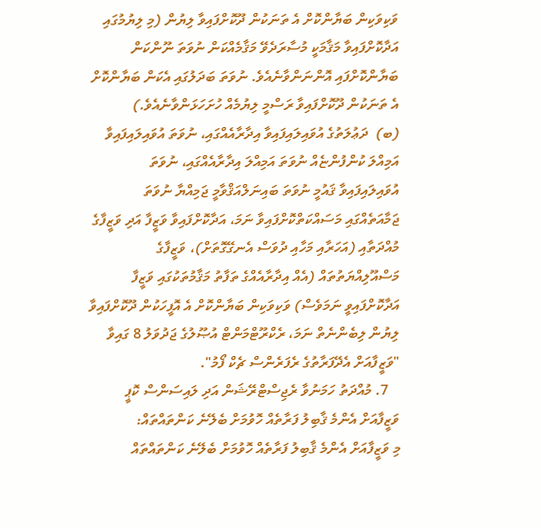ވަކިވަކިން ބަޔާންކޮށް އެ ތަނަކުން ދޫކޮށްފައިވާ ލިޔުން (މި ލިޔުމުގައި އަދާކޮށްފައިވާ މަޤާމަކީ މުސާރަދެވޭ މަޤާމެއްކަން ނުވަތަ ނޫންކަން ބަޔާންކޮށްފައި އޮންނަންވާނެއެވެ. ނުވަތަ ބަދަލުގައި އެކަން ބަޔާންކޮށް އެ ތަނަކުން ދޫކޮށްފައިވާ ރަސްމީ ލިޔުމެއް ހުށަހަޅަންވާނެއެވެ.)
(ބ)  ދަޢުލަތުގެ އުވައިލައިފައިވާ އިދާރާއެއްގައި، ނުވަތަ އުވައިލައިފައިވާ އަމިއްލަ ކުންފުންޏެއް ނުވަތަ އަމިއްލަ އިދާރާއެއްގައި، ނުވަތަ އުވައިލައިފައިވާ ޤައުމީ ނުވަތަ ބައިނަލްއަޤްވާމީ ޖަމިއްޔާ ނުވަތަ ޖަމާއަތެއްގައި މަސައްކަތްކޮށްފައިވާ ނަމަ، އަދާކޮށްފައިވާ ވަޒީފާ އަދި ވަޒީފާގެ މުއްދަތާއި (އަހަރާއި މަހާއި ދުވަސް އެނގޭގޮތަށް)، ވަޒީފާގެ މަސްއޫލިއްޔަތުތައް (އެއް އިދާރާއެއްގެ ތަފާތު މަޤާމުތަކުގައި ވަޒީފާ އަދާކޮށްފައިވީ ނަމަވެސް) ވަކިވަކިން ބަޔާންކޮށް އެ އޮފީހަކުން ދޫކޮށްފައިވާ ލިޔުން ލިބެންނެތް ނަމަ، ރެކްރޫޓްމަންޓް އުޞޫލުގެ ޖަދުވަލު 8 ގައިވާ "ވަޒީފާއަށް އެދޭފަރާތުގެ ރެފަރެންސް ޗެކް ފޯމު".
   7. މުއްދަތު ހަމަނުވާ ރެޖިސްޓްރޭޝަން އަދި ލައިސަންސް ކޮޕީ
ވަޒީފާއަށް އެންމެ ޤާބިލު ފަރާތެއް ހޮވުމަށް ބެލޭނެ ކަންތައްތައް:
މި ވަޒީފާއަށް އެންމެ ޤާބިލު ފަރާތެއް ހޮވުމަށް ބެލޭނެ ކަންތައްތައް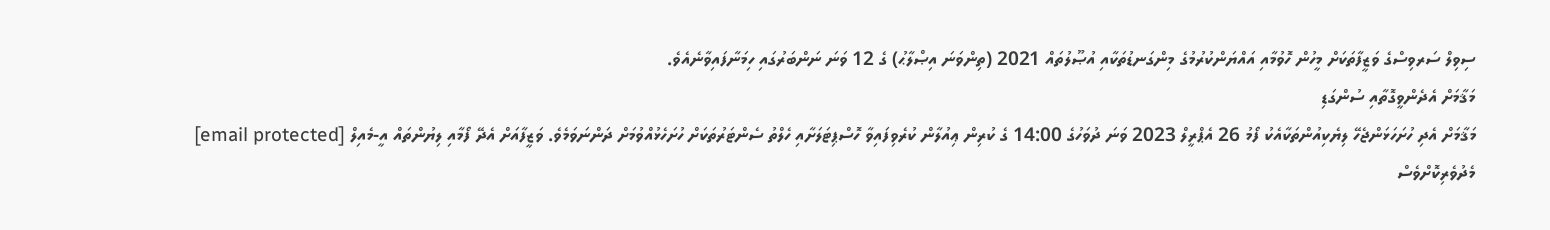ސިވިލް ސަރވިސްގެ ވަޒީފާތަކަށް މީހުން ހޮވުމާއި އައްޔަންކުރުމުގެ މިންގަނޑުތަކާއި އުޞޫލުތައް 2021 (ތިންވަނަ އިޞްލާޙު) ގެ 12 ވަނަ ނަންބަރުގައި ހިމަނާފައިވާނެއެވެ.
މަޤާމަށް އެދެންވީގޮތާއި ސުންގަޑި
މަޤާމަށް އެދި ހުށަހަޅަންޖެހޭ ލިޔެކިއުންތަކާއެކު ފޯމު 26 އެޕްރީލް 2023 ވަނަ ދުވަހުގެ 14:00 ގެ ކުރިން ޢިއުލާން ކުރެވިފައިވާ ހޮސްޕިޓަލަށާއި ހެލްތު ސެންޓަރުތަކަށް ހުށަހެޅުއްވުމަށް ދަންނަވަމެވެ. ވަޒީފާއަށް އެދޭ ފޯމާއި ލިޔުންތައް އީ-މެއިލް [email protected]   މެދުވެރިކޮށްވެސް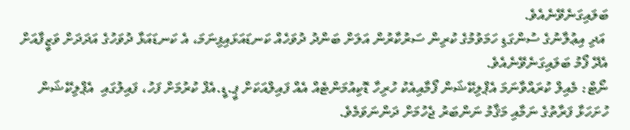ބަލައިގަނެވޭނެއެވެ.
 އަދި އިޢުލާނުގެ ސުންގަޑި ހަމަވުމުގެ ކުރިން ސަރުކާރުން އަލަށް ބަންދު ދުވަހެއް ކަނޑައަޅައިފިނަމަ، އެ ކަނޑައަޅާ ދުވަހުގެ އަދަދަށް ވަޒީފާއަށް އެދޭ ފޯމު ބަލައިގަނެވޭނެއެވެ.
ނޯޓް: މެއިލް ކުރައްވާނަމަ އެޕްލިކޭޝަން ފޯމާއިއެކު ހުރިހާ ޑޮކިއުމަންޓެއް އެއް ފައިލްއަކަށް ޕީ.ޑީ.އެފް ކުރުމަށް ފަހު، ފައިލުގައި  އެޕްލިކޭޝަން ހުށަހަޅާ ފަރާތުގެ ނަމާއި މަޤާމު ނަންބަރު ޖެހުމަށް ދަންނަވަމެވެ.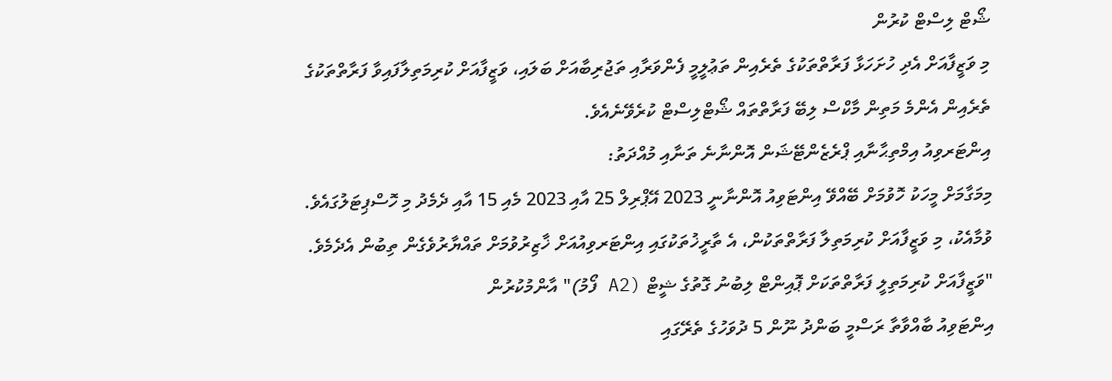ޝޯޓް ލިސްޓް ކުރުން
މި ވަޒީފާއަށް އެދި ހުށަހަޅާ ފަރާތްތަކުގެ ތެރެއިން ތަޢުލީމީ ފެންވަރާއި ތަޖުރިބާއަށް ބަލައި، ވަޒީފާއަށް ކުރިމަތިލާފައިވާ ފަރާތްތަކުގެ ތެރެއިން އެންމެ މަތިން މާކްސް ލިބޭ ފަރާތްތައް ޝޯޓްލިސްޓް ކުރެވޭނެއެވެ.
އިންޓަރވިއު އިމްތިޙާނާއި ޕްރެޒެންޓޭޝަން އޮންނާނެ ތަނާއި މުއްދަތު:
މިމަގާމަށް މީހަކު ހޮވުމަށް ބޭއްވޭ އިންޓަވިއު އޮންނާނީ 2023 އޭޕްރިލް 25 އާއި 2023 މެއި 15 އާއި ދެމެދު މި ހޮސްޕިޓަލުގައެވެ. ވުމާއެކު، މި ވަޒީފާއަށް ކުރިމަތިލާ ފަރާތްތަކުން، އެ ތާރީޚުތަކުގައި އިންޓަރވިއުއަށް ޚާޒިރުވުމަށް ތައްޔާރުވެގެން ތިބުން އެދެމެވެ.
"ވަޒީފާއަށް ކުރިމަތިލީ ފަރާތްތަކަށް ޕޮއިންޓް ލިބުނު ގޮތުގެ ޝީޓް (A2 ފޯމު)" އާންމުކުރުން
އިންޓަވިއު ބާއްވާތާ ރަސްމީ ބަންދު ނޫން 5 ދުވަހުގެ ތެރޭގައި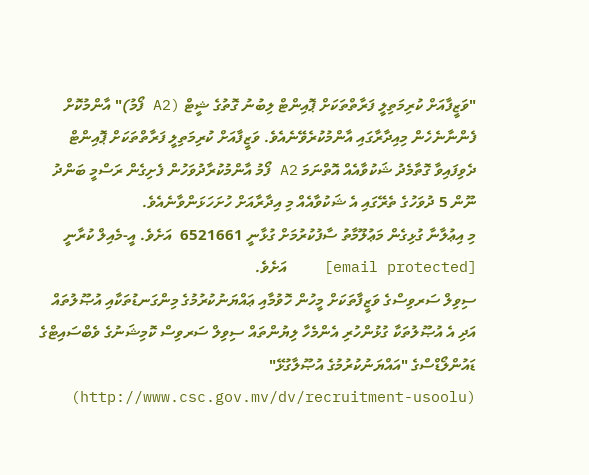"ވަޒީފާއަށް ކުރިމަތިލީ ފަރާތްތަކަށް ޕޮއިންޓް ލިބުނު ގޮތުގެ ޝީޓް (A2 ފޯމު)" އާންމުކޮށް ފެންނާނެހެން މިއިދާރާގައި އާންމުކުރެވޭނެއެވެ. ވަޒީފާއަށް ކުރިމަތިލީ ފަރާތްތަކަށް ޕޮއިންޓް ދެވިފައިވާ ގޮތާމެދު ޝަކުވާއެއް އޮތްނަމަ A2 ފޯމު އާންމުކުރާދުވަހުން ފެށިގެން ރަސްމީ ބަންދު ނޫން 5 ދުވަހުގެ ތެރޭގައި އެ ޝަކުވާއެއް މި އިދާރާއަށް ހުށަހަޅަންވާނެއެވެ.
މި އިޢުލާނާ ގުޅިގެން މަޢުލޫމާތު ސާފުކުރުމަށް ގުޅާނީ 6521661  އަށެވެ. އީ-މެއިލް ކުރާނީ [email protected]    އަށެވެ.
ސިވިލް ސަރވިސްގެ ވަޒީފާތަކަށް މީހުން ހޮވުމާއި ޢައްޔަނުކުރުމުގެ މިންގަނޑުތަކާއި އުޞޫލުތައް އަދި އެ އުޞޫލުތަކާ ގުޅުންހުރި އެންމެހާ ލިޔުންތައް ސިވިލް ސަރވިސް ކޮމިޝަނުގެ ވެބްސައިޓްގެ ޑައުންލޯޑްސްގެ "އައްޔަނުކުރުމުގެ އުޞޫލާގުޅޭ" (http://www.csc.gov.mv/dv/recruitment-usoolu)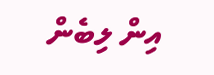އިން ލިބެން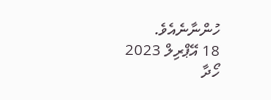ހުންނާނެއެވެ.
18 އޭޕްރިލް 2023
ހޯދާ